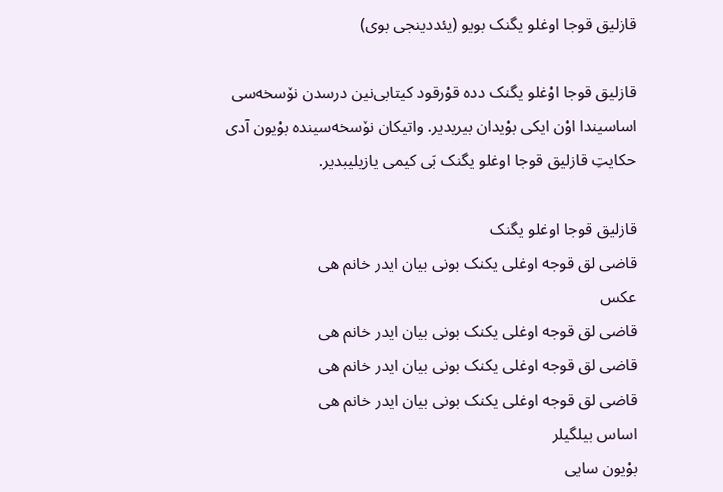قازلیق قوجا اوغلو یگنک بویو (یئددینجی بوی)

قازلیق قوجا اوْغلو یگنک دده قوْرقود کیتابی‌نین درسدن نۆسخه‌سی اساسیندا اوْن ایکی بوْیدان بیریدیر. واتیکان نۆسخه‌سینده بوْیون آدی حکایتِ قازلیق قوجا اوغلو یگنک بَی کیمی یازیلیبدیر.

قازلیق قوجا اوغلو یگنک
قاضی لق قوجه اوغلی یکنک بونی بیان ایدر خانم هی
عکس
قاضی لق قوجه اوغلی یکنک بونی بیان ایدر خانم هی
قاضی لق قوجه اوغلی یکنک بونی بیان ایدر خانم هی
قاضی لق قوجه اوغلی یکنک بونی بیان ایدر خانم هی
اساس بیلگیلر
بوْیون سایی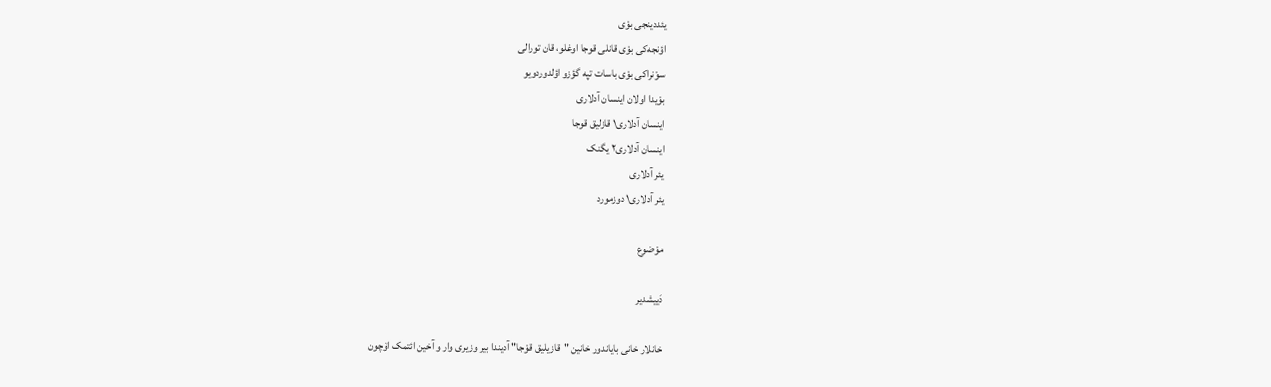یئددینجی بوْی
اؤنجه‌کی بوْی قانلی قوجا اوغلو، قان تورالی
سوْنراکی بوْی باسات تپه گؤزو اؤلدوردویو
بوْیدا اولان اینسان آدلاری
اینسان آدلاری۱ قازلیق قوجا
اینسان آدلاری۲ یگنک
یئر آدلاری
یئر آدلاری۱ دوزمورد

موْضوع

دَییشدیر

خانلار خانی بایاندور خانین "قازیلیق قوْجا" آدیندا بیر وزیری وار و آخین ائتمک اۆچون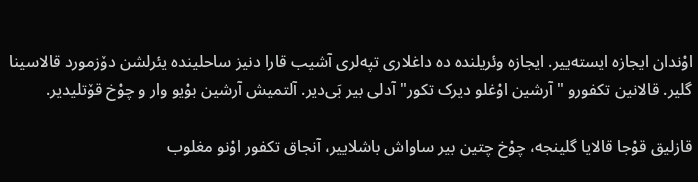اوْندان ایجازه ایسته‌ییر. ایجازه وئریلنده ده داغلاری تپه‌لری آشیب قارا دنیز ساحلینده یئرلشن دۆزمورد قالاسینا گلیر. قالانین تکفورو "آرشین اوْغلو دیرک تکور" آدلی بیر بَی‌دیر. آلتمیش آرشین بوْیو وار و چوْخ قۆتلیدیر.

قازلیق قوْجا قالایا گلینجه، چوْخ چتین بیر ساواش باشلاییر، آنجاق تکفور اوْنو مغلوب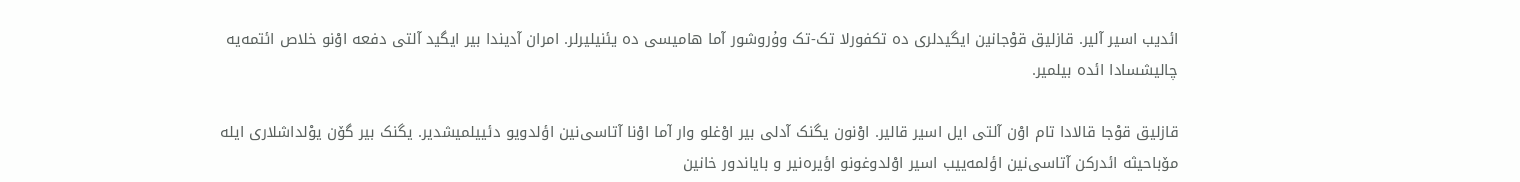ائدیب اسیر آلیر. قازلیق قوْجانین ایگیدلری ده تکفورلا تک-تک وۇروشور آما هامیسی ده یئنیلیرلر. امران آدیندا بیر ایگید آلتی دفعه اوْنو خلاص ائتمه‌یه چالیشسادا ائده بیلمیر.

قازلیق قوْجا قالادا تام اوْن آلتی ایل اسیر قالیر. اوْنون یگنک آدلی بیر اوْغلو وار آما اوْنا آتاسی‌نین اؤلدویو دئییلمیشدیر. یگنک بیر گۆن یوْلداشلاری ایله مۆباحیثه ائدرکن آتاسی‌نین اؤلمه‌ییب اسیر اوْلدوغونو اؤیره‌نیر و بایاندور خانین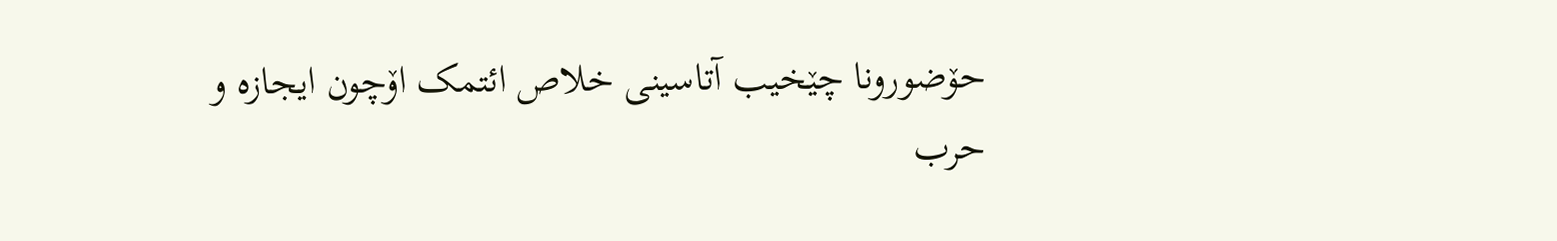حۆضورونا چێخیب آتاسینی خلاص ائتمک اۆچون ایجازه و حرب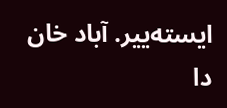ایسته‌ییر. آباد خان دا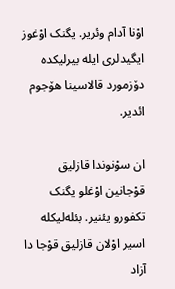اوْنا آدام وئریر. یگنک اوْغوز ایگیدلری ایله بیرلیکده دۆزمورد قالاسینا هۆجوم ائدیر.

ان سوْنوندا قازلیق قوْجانین اوْغلو یگنک تکفورو یئنیر. بئله‌لیکله اسیر اوْلان قازلیق قوْجا دا آزاد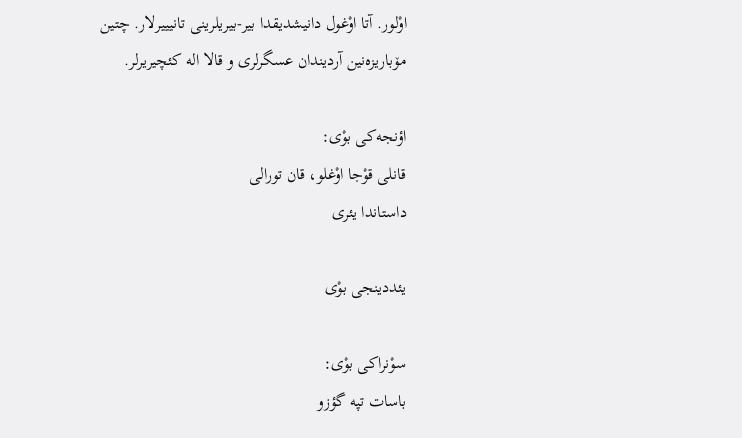اوْلور. آتا اوْغول دانیشدیقدا بیر-بیریلرینی تانیییرلار. چتین مۆباریزه‌نین آردیندان عسگرلری و قالا اله کئچیریرلر.

اؤنجه‌کی بوْی:
قانلی قوْجا اوْغلو، قان تورالی
داستاندا یئری

یئددینجی بوْی

سوْنراکی بوْی:
باسات تپه گؤزو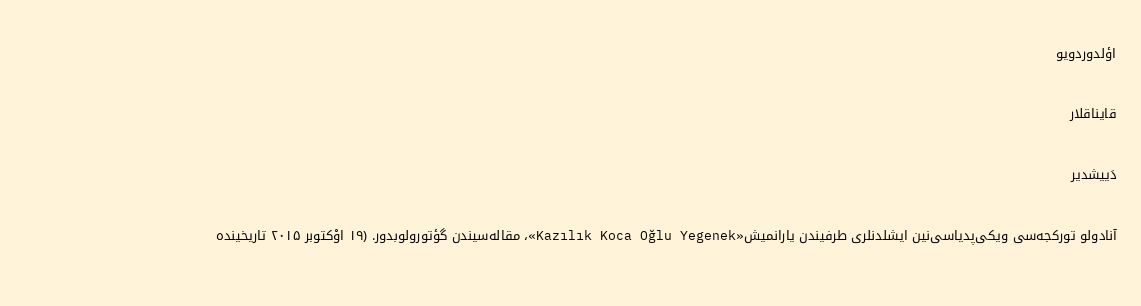اؤلدوردویو

قایناقلار

دَییشدیر

آنادولو تورکجه‌سی ویکی‌پدیاسی‌نین ایشلدنلری طرفیندن یارانمیش«Kazılık Koca Oğlu Yegenek»، مقاله‌سیندن گؤتورولوبدور. (۱۹ اوْکتوبر ۲۰۱۵ تاریخینده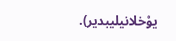یوْخلانیلیبدیر).